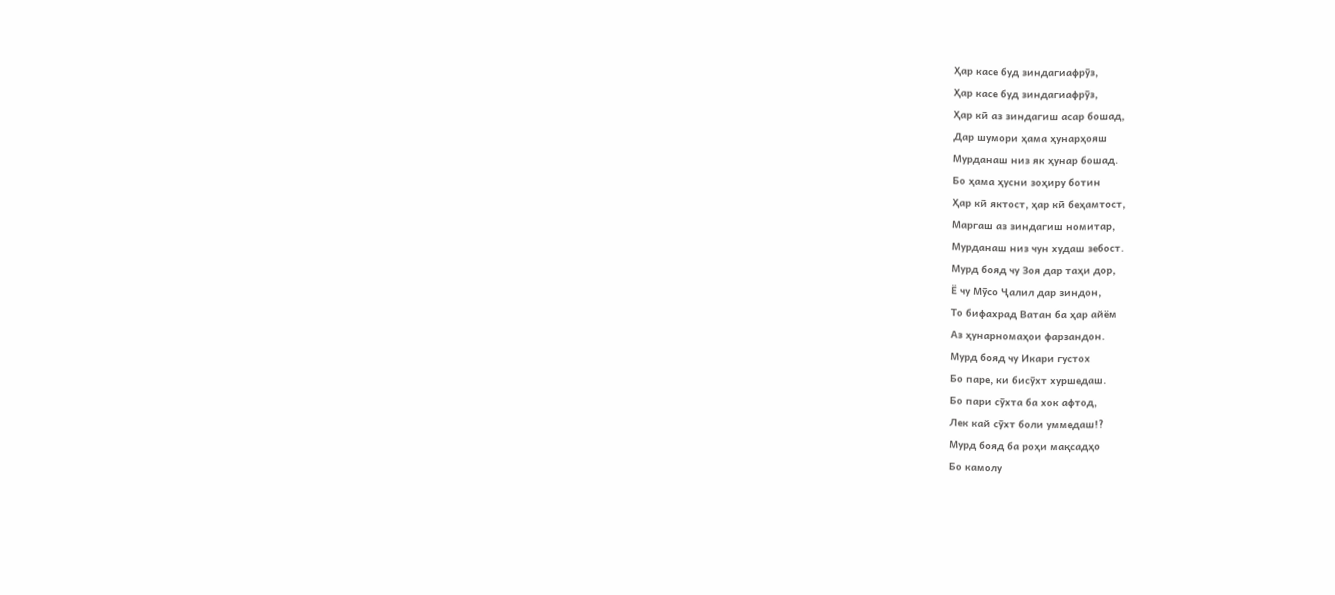Ҳар касе буд зиндагиафрӯз,
Ҳар касе буд зиндагиафрӯз,
Ҳар кӣ аз зиндагиш асар бошад,
Дар шумори ҳама ҳунарҳояш
Мурданаш низ як ҳунар бошад.
Бо ҳама ҳусни зоҳиру ботин
Ҳар кӣ яктост, ҳар кӣ беҳамтост,
Маргаш аз зиндагиш номитар,
Мурданаш низ чун худаш зебост.
Мурд бояд чу Зоя дар таҳи дор,
Ё чу Мӯсо Ҷалил дар зиндон,
То бифахрад Ватан ба ҳар айём
Аз ҳунарномаҳои фарзандон.
Мурд бояд чу Икари густох
Бо паре, ки бисӯхт хуршедаш.
Бо пари сӯхта ба хок афтод,
Лек кай сӯхт боли уммедаш!?
Мурд бояд ба роҳи мақсадҳо
Бо камолу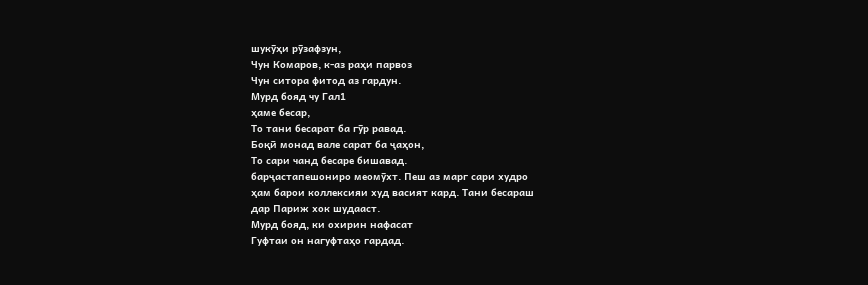шукӯҳи рӯзафзун,
Чун Комаров, к-аз раҳи парвоз
Чун ситора фитод аз гардун.
Мурд бояд чу Гал1
ҳаме бесар,
То тани бесарат ба гӯр равад.
Боқӣ монад вале сарат ба ҷаҳон,
То сари чанд бесаре бишавад.
барҷастапешониро меомӯхт. Пеш аз марг сари худро
ҳам барои коллексияи худ васият кард. Тани бесараш
дар Париж хок шудааст.
Мурд бояд, ки охирин нафасат
Гуфтаи он нагуфтаҳо гардад.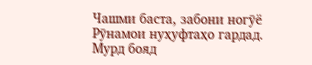Чашми баста, забони ногӯё
Рӯнамои нуҳуфтаҳо гардад.
Мурд бояд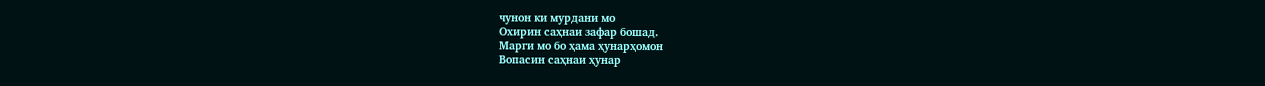чунон ки мурдани мо
Охирин саҳнаи зафар бошад.
Марги мо бо ҳама ҳунарҳомон
Вопасин саҳнаи ҳунар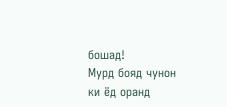бошад!
Мурд бояд чунон ки ёд оранд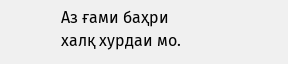Аз ғами баҳри халқ хурдаи мо.